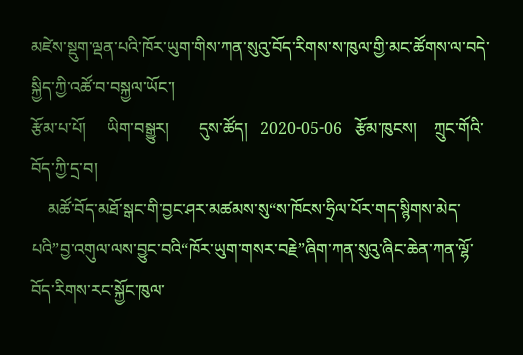མཛེས་སྡུག་ལྡན་པའི་ཁོར་ཡུག་གིས་ཀན་སུའུ་བོད་རིགས་ས་ཁུལ་གྱི་མང་ཚོགས་ལ་བདེ་སྐྱིད་ཀྱི་འཚོ་བ་བསྐྱལ་ཡོང་།
རྩོམ་པ་པོ།     ཡིག་བསྒྱུར།       དུས་ཚོད།   2020-05-06   རྩོམ་ཁུངས།    ཀྲུང་གོའི་བོད་ཀྱི་དྲ་བ།
    མཚོ་བོད་མཐོ་སྒང་གི་བྱང་ཤར་མཚམས་སུ“ས་ཁོངས་ཧྲིལ་པོར་གད་སྙིགས་མེད་པའི”བྱ་འགུལ་ལས་བྱུང་བའི“ཁོར་ཡུག་གསར་བརྗེ”ཞིག་ཀན་སུའུ་ཞིང་ཆེན་ཀན་ལྷོ་བོད་རིགས་རང་སྐྱོང་ཁུལ་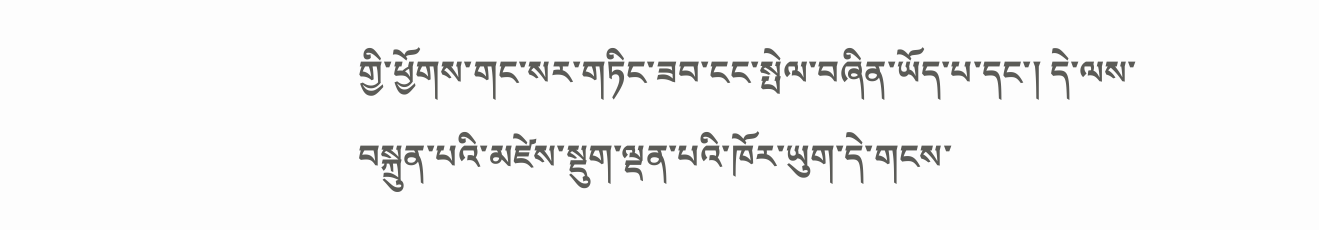གྱི་ཕྱོགས་གང་སར་གཏིང་ཟབ་ངང་སྤེལ་བཞིན་ཡོད་པ་དང་། དེ་ལས་བསྐྲུན་པའི་མཛེས་སྡུག་ལྡན་པའི་ཁོར་ཡུག་དེ་གངས་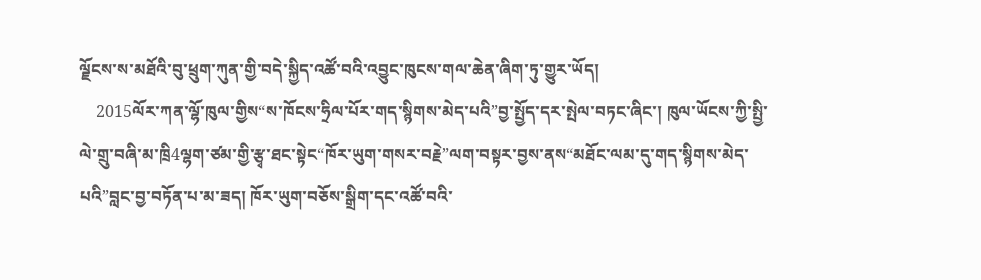ལྗོངས་ས་མཐོའི་བུ་ཕྲུག་ཀུན་གྱི་བདེ་སྐྱིད་འཚོ་བའི་འབྱུང་ཁུངས་གལ་ཆེན་ཞིག་ཏུ་གྱུར་ཡོད།
    2015ལོར་ཀན་ལྷོ་ཁུལ་གྱིས“ས་ཁོངས་ཧྲིལ་པོར་གད་སྙིགས་མེད་པའི”བྱ་སྤྱོད་དར་སྤེལ་བཏང་ཞིང་། ཁུལ་ཡོངས་ཀྱི་སྤྱི་ལེ་གྲུ་བཞི་མ་ཁྲི4ལྷག་ཙམ་གྱི་རྩྭ་ཐང་སྟེང“ཁོར་ཡུག་གསར་བརྗེ”ལག་བསྟར་བྱས་ནས“མཐོང་ལམ་དུ་གད་སྙིགས་མེད་པའི”བླང་བྱ་བཏོན་པ་མ་ཟད། ཁོར་ཡུག་བཅོས་སྒྲིག་དང་འཚོ་བའི་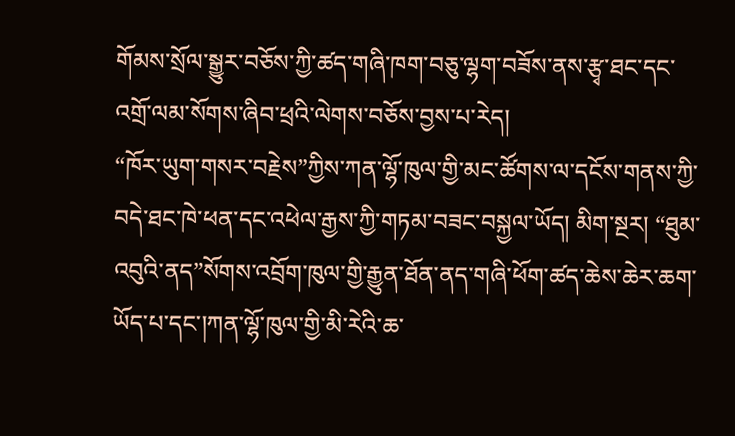གོམས་སྲོལ་སྒྱུར་བཅོས་ཀྱི་ཚད་གཞི་ཁག་བཅུ་ལྷག་བཟོས་ནས་རྩྭ་ཐང་དང་འགྲོ་ལམ་སོགས་ཞིབ་ཕྲའི་ལེགས་བཅོས་བྱས་པ་རེད།
“ཁོར་ཡུག་གསར་བརྗེས”ཀྱིས་ཀན་ལྷོ་ཁུལ་གྱི་མང་ཚོགས་ལ་དངོས་གནས་ཀྱི་བདེ་ཐང་ཁེ་ཕན་དང་འཕེལ་རྒྱས་ཀྱི་གཏམ་བཟང་བསྐྱལ་ཡོད། མིག་སྔར། “ཐུམ་འབུའི་ནད”སོགས་འབྲོག་ཁུལ་གྱི་རྒྱུན་ཐོན་ནད་གཞི་ཕོག་ཚད་ཆེས་ཆེར་ཆག་ཡོད་པ་དང་།ཀན་ལྷོ་ཁུལ་གྱི་མི་རེའི་ཆ་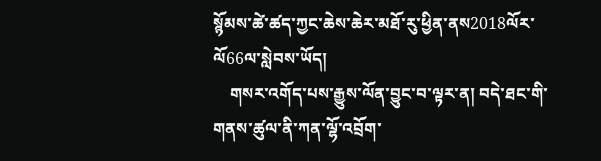སྙོམས་ཚེ་ཚད་ཀྱང་ཆེས་ཆེར་མཐོ་རུ་ཕྱིན་ནས2018ལོར་ལོ66ལ་སླེབས་ཡོད།
    གསར་འགོད་པས་རྒྱུས་ལོན་བྱུང་བ་ལྟར་ན། བདེ་ཐང་གི་གནས་ཚུལ་ནི་ཀན་ལྷོ་འབྲོག་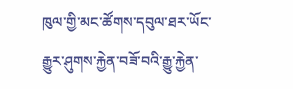ཁུལ་གྱི་མང་ཚོགས་དབུལ་ཐར་ཡོང་རྒྱུར་ཤུགས་རྐྱེན་བཟོ་བའི་རྒྱུ་རྐྱེན་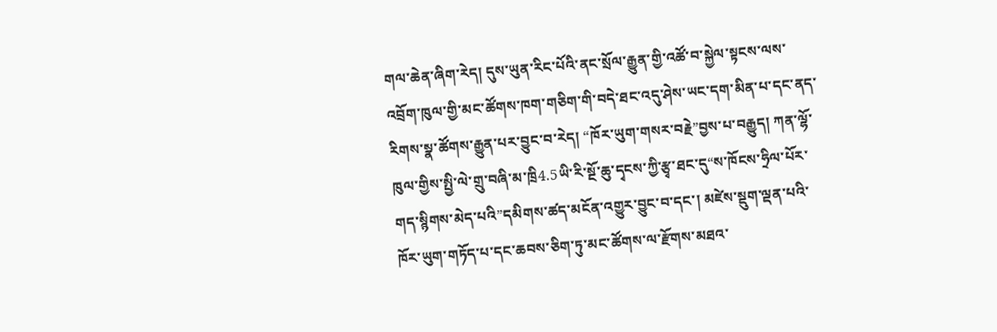གལ་ཆེན་ཞིག་རེད། དུས་ཡུན་རིང་པོའི་ནང་སྲོལ་རྒྱུན་གྱི་འཚོ་བ་སྐྱེལ་སྟངས་ལས་འབྲོག་ཁུལ་གྱི་མང་ཚོགས་ཁག་གཅིག་གི་བདེ་ཐང་འདུ་ཤེས་ཡང་དག་མིན་པ་དང་ནད་རིགས་སྣ་ཚོགས་རྒྱུན་པར་བྱུང་བ་རེད། “ཁོར་ཡུག་གསར་བརྗེ”བྱས་པ་བརྒྱུད། ཀན་ལྷོ་ཁུལ་གྱིས་སྤྱི་ལེ་གྲུ་བཞི་མ་ཁྲི4.5ཡི་རི་སྔོ་ཆུ་དྭངས་ཀྱི་རྩྭ་ཐང་དུ“ས་ཁོངས་ཧྲིལ་པོར་གད་སྙིགས་མེད་པའི”དམིགས་ཚད་མངོན་འགྱུར་བྱུང་བ་དང་། མཛེས་སྡུག་ལྡན་པའི་ཁོར་ཡུག་གཏོད་པ་དང་ཆབས་ཅིག་ཏུ་མང་ཚོགས་ལ་རྫོགས་མཐའ་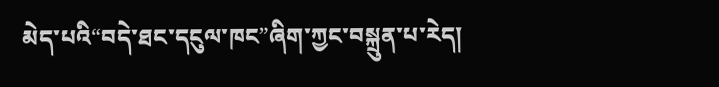མེད་པའི“བདེ་ཐང་དངུལ་ཁང”ཞིག་ཀྱང་བསྐྲུན་པ་རེད།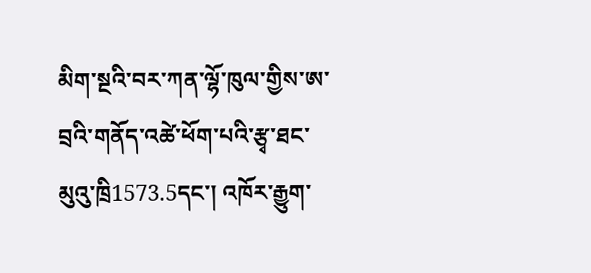མིག་སྔའི་བར་ཀན་ལྷོ་ཁུལ་གྱིས་ཨ་བྲའི་གནོད་འཚེ་ཕོག་པའི་རྩྭ་ཐང་མུའུ་ཁྲི1573.5དང་། འཁོར་རྒྱུག་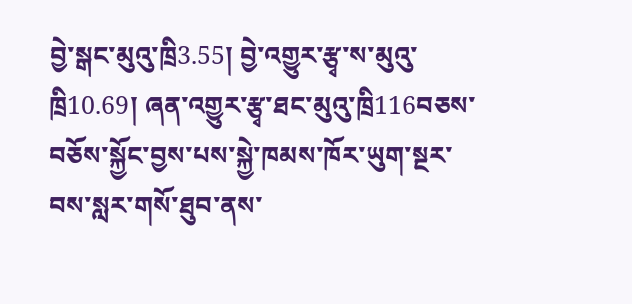བྱེ་སྒང་མུའུ་ཁྲི3.55། བྱེ་འགྱུར་རྩྭ་ས་མུའུ་ཁྲི10.69། ཞན་འགྱུར་རྩྭ་ཐང་མུའུ་ཁྲི116བཅས་བཅོས་སྐྱོང་བྱས་པས་སྐྱེ་ཁམས་ཁོར་ཡུག་སྔར་བས་སླར་གསོ་ཐུབ་ནས་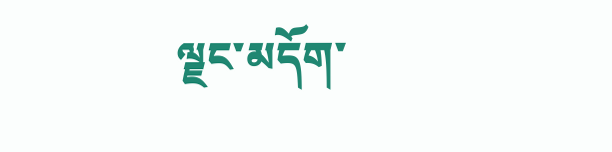ལྗང་མདོག་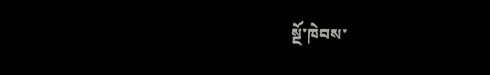སྔོ་ཁེབས་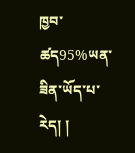ཁྱབ་ཚད95%ཡན་ཟིན་ཡོད་པ་རེད། །